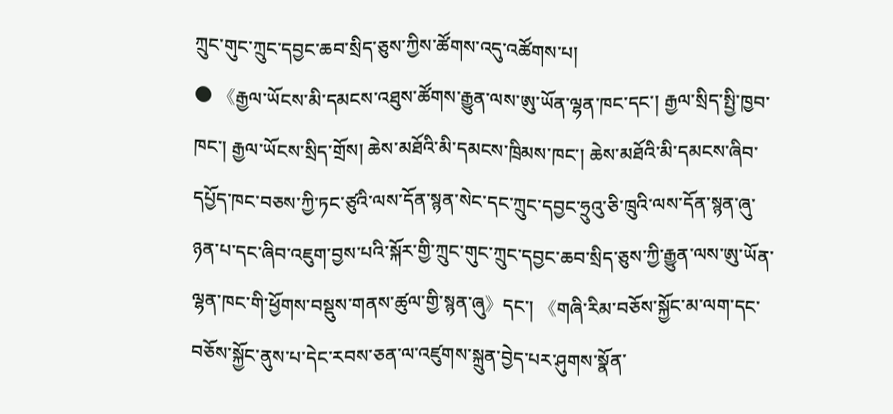ཀྲུང་གུང་ཀྲུང་དབྱང་ཆབ་སྲིད་ཅུས་ཀྱིས་ཚོགས་འདུ་འཚོགས་པ།
● 《རྒྱལ་ཡོངས་མི་དམངས་འཐུས་ཚོགས་རྒྱུན་ལས་ཨུ་ཡོན་ལྷན་ཁང་དང་། རྒྱལ་སྲིད་སྤྱི་ཁྱབ་ཁང་། རྒྱལ་ཡོངས་སྲིད་གྲོས། ཆེས་མཐོའི་མི་དམངས་ཁྲིམས་ཁང་། ཆེས་མཐོའི་མི་དམངས་ཞིབ་དཔྱོད་ཁང་བཅས་ཀྱི་ཏང་ཙུའི་ལས་དོན་སྙན་སེང་དང་ཀྲུང་དབྱང་ཧྲུའུ་ཅི་ཁྲུའི་ལས་དོན་སྙན་ཞུ་ཉན་པ་དང་ཞིབ་འཇུག་བྱས་པའི་སྐོར་གྱི་ཀྲུང་གུང་ཀྲུང་དབྱང་ཆབ་སྲིད་ཅུས་ཀྱི་རྒྱུན་ལས་ཨུ་ཡོན་ལྷན་ཁང་གི་ཕྱོགས་བསྡུས་གནས་ཚུལ་གྱི་སྙན་ཞུ》དང་། 《གཞི་རིམ་བཅོས་སྐྱོང་མ་ལག་དང་བཅོས་སྐྱོང་ནུས་པ་དེང་རབས་ཅན་ལ་འཛུགས་སྐྲུན་བྱེད་པར་ཤུགས་སྣོན་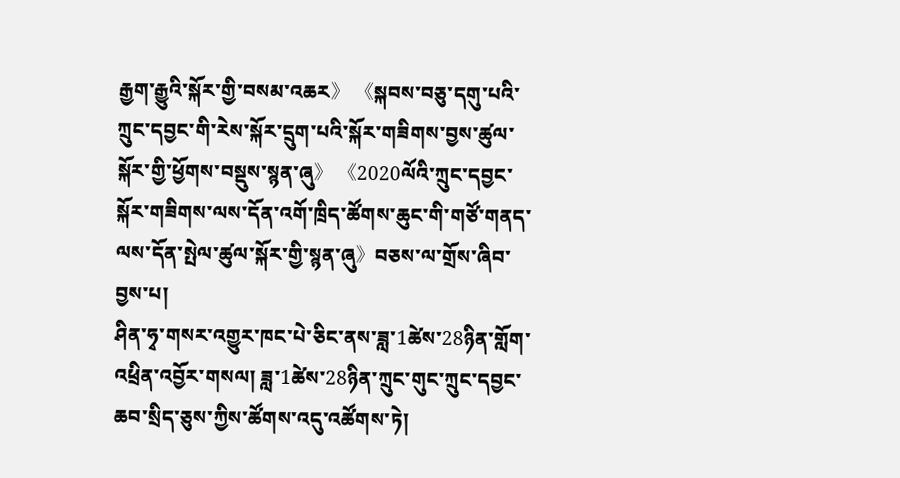རྒྱག་རྒྱུའི་སྐོར་གྱི་བསམ་འཆར》 《སྐབས་བཅུ་དགུ་པའི་ཀྲུང་དབྱང་གི་རེས་སྐོར་དྲུག་པའི་སྐོར་གཟིགས་བྱས་ཚུལ་སྐོར་གྱི་ཕྱོགས་བསྡུས་སྙན་ཞུ》 《2020ལོའི་ཀྲུང་དབྱང་སྐོར་གཟིགས་ལས་དོན་འགོ་ཁྲིད་ཚོགས་ཆུང་གི་གཙོ་གནད་ལས་དོན་སྤེལ་ཚུལ་སྐོར་གྱི་སྙན་ཞུ》བཅས་ལ་གྲོས་ཞིབ་བྱས་པ།
ཤིན་ཧྭ་གསར་འགྱུར་ཁང་པེ་ཅིང་ནས་ཟླ་1ཚེས་28ཉིན་གློག་འཕྲིན་འབྱོར་གསལ། ཟླ་1ཚེས་28ཉིན་ཀྲུང་གུང་ཀྲུང་དབྱང་ཆབ་སྲིད་ཅུས་ཀྱིས་ཚོགས་འདུ་འཚོགས་ཏེ།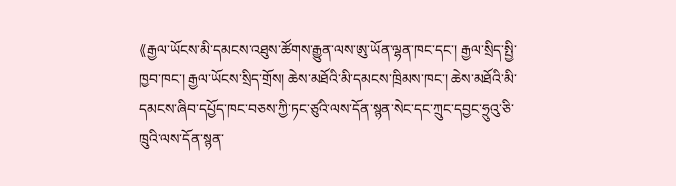《རྒྱལ་ཡོངས་མི་དམངས་འཐུས་ཚོགས་རྒྱུན་ལས་ཨུ་ཡོན་ལྷན་ཁང་དང་། རྒྱལ་སྲིད་སྤྱི་ཁྱབ་ཁང་། རྒྱལ་ཡོངས་སྲིད་གྲོས། ཆེས་མཐོའི་མི་དམངས་ཁྲིམས་ཁང་། ཆེས་མཐོའི་མི་དམངས་ཞིབ་དཔྱོད་ཁང་བཅས་ཀྱི་ཏང་ཙུའི་ལས་དོན་སྙན་སེང་དང་ཀྲུང་དབྱང་ཧྲུའུ་ཅི་ཁྲུའི་ལས་དོན་སྙན་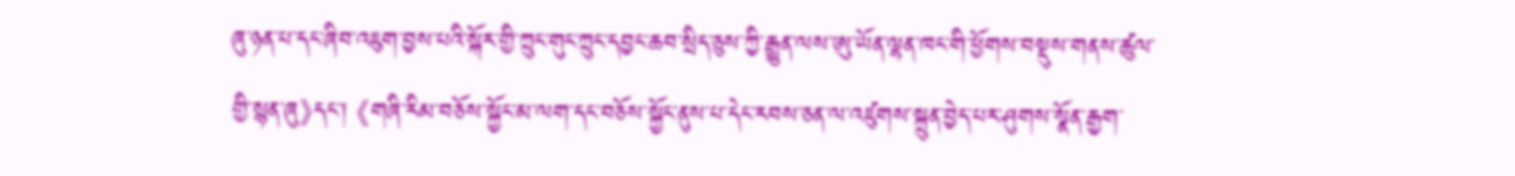ཞུ་ཉན་པ་དང་ཞིབ་འཇུག་བྱས་པའི་སྐོར་གྱི་ཀྲུང་གུང་ཀྲུང་དབྱང་ཆབ་སྲིད་ཅུས་ཀྱི་རྒྱུན་ལས་ཨུ་ཡོན་ལྷན་ཁང་གི་ཕྱོགས་བསྡུས་གནས་ཚུལ་གྱི་སྙན་ཞུ》དང་། 《གཞི་རིམ་བཅོས་སྐྱོང་མ་ལག་དང་བཅོས་སྐྱོང་ནུས་པ་དེང་རབས་ཅན་ལ་འཛུགས་སྐྲུན་བྱེད་པར་ཤུགས་སྣོན་རྒྱག་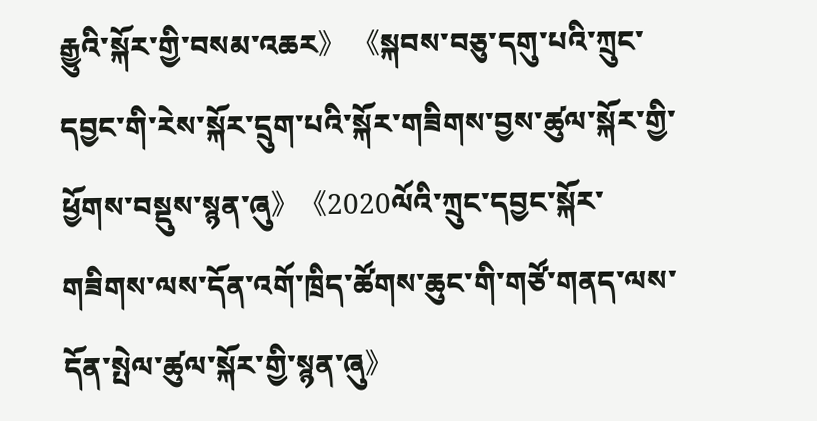རྒྱུའི་སྐོར་གྱི་བསམ་འཆར》 《སྐབས་བཅུ་དགུ་པའི་ཀྲུང་དབྱང་གི་རེས་སྐོར་དྲུག་པའི་སྐོར་གཟིགས་བྱས་ཚུལ་སྐོར་གྱི་ཕྱོགས་བསྡུས་སྙན་ཞུ》《2020ལོའི་ཀྲུང་དབྱང་སྐོར་གཟིགས་ལས་དོན་འགོ་ཁྲིད་ཚོགས་ཆུང་གི་གཙོ་གནད་ལས་དོན་སྤེལ་ཚུལ་སྐོར་གྱི་སྙན་ཞུ》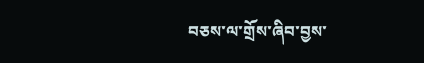བཅས་ལ་གྲོས་ཞིབ་བྱས་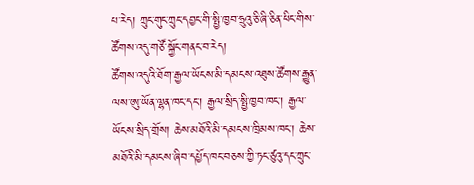པ་རེད། ཀྲུང་གུང་ཀྲུང་དབྱང་གི་སྤྱི་ཁྱབ་ཧྲུའུ་ཅི་ཞི་ཅིན་ཕིང་གིས་ཚོགས་འདུ་གཙོ་སྐྱོང་གནང་བ་རེད།
ཚོགས་འདུའི་ཐོག་རྒྱལ་ཡོངས་མི་དམངས་འཐུས་ཚོགས་རྒྱུན་ལས་ཨུ་ཡོན་ལྷན་ཁང་དང་། རྒྱལ་སྲིད་སྤྱི་ཁྱབ་ཁང་། རྒྱལ་ཡོངས་སྲིད་གྲོས། ཆེས་མཐོའི་མི་དམངས་ཁྲིམས་ཁང་། ཆེས་མཐོའི་མི་དམངས་ཞིབ་དཔྱོད་ཁང་བཅས་ཀྱི་ཏང་ཙུའུ་དང་ཀྲུང་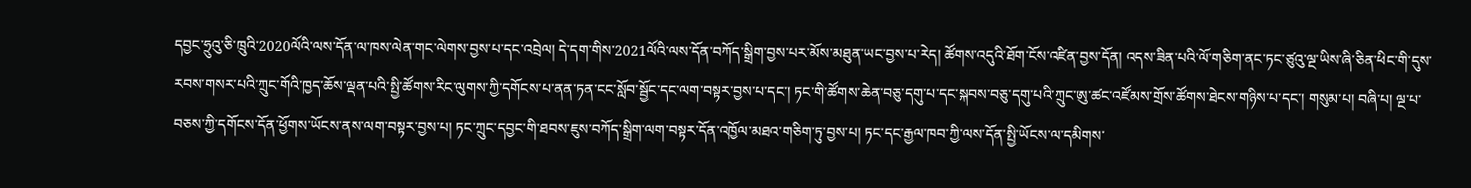དབྱང་ཧྲུའུ་ཅི་ཁྲུའི་2020ལོའི་ལས་དོན་ལ་ཁས་ལེན་གང་ལེགས་བྱས་པ་དང་འབྲེལ། དེ་དག་གིས་2021ལོའི་ལས་དོན་བཀོད་སྒྲིག་བྱས་པར་མོས་མཐུན་ཡང་བྱས་པ་རེད། ཚོགས་འདུའི་ཐོག་ངོས་འཛིན་བྱས་དོན། འདས་ཟིན་པའི་ལོ་གཅིག་ནང་ཏང་ཙུའུ་ལྔ་ཡིས་ཞི་ཅིན་ཕིང་གི་དུས་རབས་གསར་པའི་ཀྲུང་གོའི་ཁྱད་ཆོས་ལྡན་པའི་སྤྱི་ཚོགས་རིང་ལུགས་ཀྱི་དགོངས་པ་ནན་ཏན་ངང་སློབ་སྦྱོང་དང་ལག་བསྟར་བྱས་པ་དང་། ཏང་གི་ཚོགས་ཆེན་བཅུ་དགུ་པ་དང་སྐབས་བཅུ་དགུ་པའི་ཀྲུང་ཨུ་ཚང་འཛོམས་གྲོས་ཚོགས་ཐེངས་གཉིས་པ་དང་། གསུམ་པ། བཞི་པ། ལྔ་པ་བཅས་ཀྱི་དགོངས་དོན་ཕྱོགས་ཡོངས་ནས་ལག་བསྟར་བྱས་པ། ཏང་ཀྲུང་དབྱང་གི་ཐབས་ཇུས་བཀོད་སྒྲིག་ལག་བསྟར་དོན་འཁྱོལ་མཐའ་གཅིག་ཏུ་བྱས་པ། ཏང་དང་རྒྱལ་ཁབ་ཀྱི་ལས་དོན་སྤྱི་ཡོངས་ལ་དམིགས་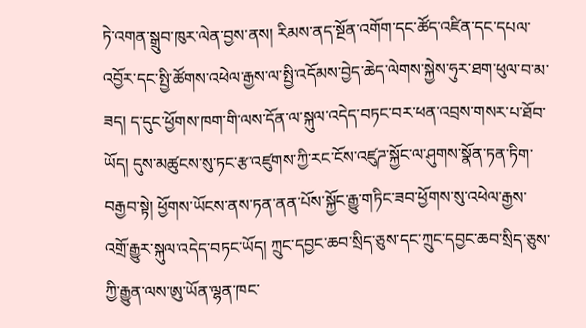ཏེ་འགན་སྒྲུབ་ཁུར་ལེན་བྱས་ནས། རིམས་ནད་སྔོན་འགོག་དང་ཚོད་འཛིན་དང་དཔལ་འབྱོར་དང་སྤྱི་ཚོགས་འཕེལ་རྒྱས་ལ་སྤྱི་འདོམས་བྱེད་ཆེད་ལེགས་སྐྱེས་ཧུར་ཐག་ཕུལ་བ་མ་ཟད། ད་དུང་ཕྱོགས་ཁག་གི་ལས་དོན་ལ་སྐུལ་འདེད་བཏང་བར་ཕན་འབྲས་གསར་པ་ཐོབ་ཡོད། དུས་མཚུངས་སུ་ཏང་རྩ་འཛུགས་ཀྱི་རང་ངོས་འཛུཌ་སྐྱོང་ལ་ཤུགས་སྣོན་ཏན་ཏིག་བརྒྱབ་སྟེ། ཕྱོགས་ཡོངས་ནས་ཏན་ནན་པོས་སྐྱོང་རྒྱུ་གཏིང་ཟབ་ཕྱོགས་སུ་འཕེལ་རྒྱས་འགྲོ་རྒྱུར་སྐུལ་འདེད་བཏང་ཡོད། ཀྲུང་དབྱང་ཆབ་སྲིད་ཅུས་དང་ཀྲུང་དབྱང་ཆབ་སྲིད་ཅུས་ཀྱི་རྒྱུན་ལས་ཨུ་ཡོན་ལྷན་ཁང་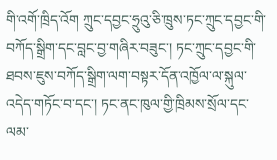གི་འགོ་ཁྲིད་འོག ཀྲུང་དབྱང་ཧྲུའུ་ཅི་ཁྲུས་ཏང་ཀྲུང་དབྱང་གི་བཀོད་སྒྲིག་དང་བླང་བྱ་གཞིར་བཟུང་། ཏང་ཀྲུང་དབྱང་གི་ཐབས་ཇུས་བཀོད་སྒྲིག་ལག་བསྟར་དོན་འཁྱོལ་ལ་སྐུལ་འདེད་གཏོང་བ་དང་། ཏང་ནང་ཁུལ་གྱི་ཁྲིམས་སྲོལ་དང་ལམ་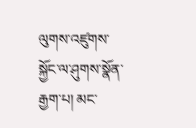ལུགས་འཛུགས་སྐྱོང་ལ་ཤུགས་སྣོན་རྒྱག་པ། མང་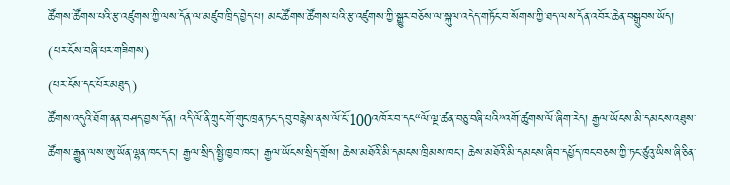ཚོགས་ཚོགས་པའི་རྩ་འཛུགས་ཀྱི་ལས་དོན་ལ་མཛུབ་ཁྲིད་བྱེད་པ། མང་ཚོགས་ཚོགས་པའི་རྩ་འཛུགས་ཀྱི་སྒྱུར་བཅོས་ལ་སྐུལ་འདེད་གཏོང་བ་སོགས་ཀྱི་ཐད་ལས་དོན་འབོར་ཆེན་བསྒྲུབས་ཡོད།
(པར་ངོས་བཞི་པར་གཟིགས)
(པར་ངོས་དང་པོར་མཐུད)
ཚོགས་འདུའི་ཐོག་ནན་བཤད་བྱས་དོན། འདི་ལོ་ནི་ཀྲུང་གོ་གུང་ཁྲན་ཏང་དབུ་བརྙེས་ནས་ལོ་ངོ་100འཁོར་བ་དང“ལོ་ལྔ་ཚན་བཅུ་བཞི་པའི”འགོ་ཚུགས་ལོ་ཞིག་རེད། རྒྱལ་ཡོངས་མི་དམངས་འཐུས་ཚོགས་རྒྱུན་ལས་ཨུ་ཡོན་ལྷན་ཁང་དང་། རྒྱལ་སྲིད་སྤྱི་ཁྱབ་ཁང་། རྒྱལ་ཡོངས་སྲིད་གྲོས། ཆེས་མཐོའི་མི་དམངས་ཁྲིམས་ཁང་། ཆེས་མཐོའི་མི་དམངས་ཞིབ་དཔྱོད་ཁང་བཅས་ཀྱི་ཏང་ཙུའུ་ཡིས་ཞི་ཅིན་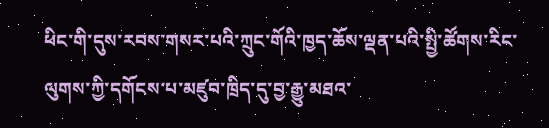ཕིང་གི་དུས་རབས་གསར་པའི་ཀྲུང་གོའི་ཁྱད་ཆོས་ལྡན་པའི་སྤྱི་ཚོགས་རིང་ལུགས་ཀྱི་དགོངས་པ་མཛུབ་ཁྲིད་དུ་བྱ་རྒྱུ་མཐའ་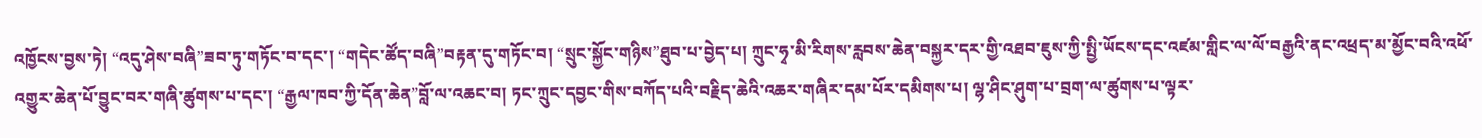འཁྱོངས་བྱས་ཏེ། “འདུ་ཤེས་བཞི”ཟབ་ཏུ་གཏོང་བ་དང་། “གདེང་ཚོད་བཞི”བརྟན་དུ་གཏོང་བ། “སྲུང་སྐྱོང་གཉིས”ཐུབ་པ་བྱེད་པ། ཀྲུང་ཧྭ་མི་རིགས་རླབས་ཆེན་བསྐྱར་དར་གྱི་འཐབ་ཇུས་ཀྱི་སྤྱི་ཡོངས་དང་འཛམ་གླིང་ལ་ལོ་བརྒྱའི་ནང་འཕྲད་མ་མྱོང་བའི་འཕོ་འགྱུར་ཆེན་པོ་བྱུང་བར་གཞི་ཚུགས་པ་དང་། “རྒྱལ་ཁབ་ཀྱི་དོན་ཆེན”བློ་ལ་འཆང་བ། ཏང་ཀྲུང་དབྱང་གིས་བཀོད་པའི་བརྗིད་ཆེའི་འཆར་གཞིར་དམ་པོར་དམིགས་པ། ལྷ་ཤིང་ཤུག་པ་བྲག་ལ་ཚུགས་པ་ལྟར་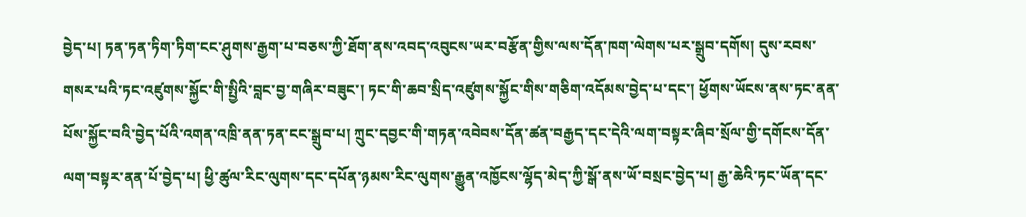བྱེད་པ། ཏན་ཏན་ཏིག་ཏིག་ངང་ཤུགས་རྒྱག་པ་བཅས་ཀྱི་ཐོག་ནས་འབད་འབུངས་ཡར་བརྩོན་གྱིས་ལས་དོན་ཁག་ལེགས་པར་སྒྲུབ་དགོས། དུས་རབས་གསར་པའི་ཏང་འཛུགས་སྐྱོང་གི་སྤྱིའི་བླང་བྱ་གཞིར་བཟུང་། ཏང་གི་ཆབ་སྲིད་འཛུགས་སྐྱོང་གིས་གཅིག་འདོམས་བྱེད་པ་དང་། ཕྱོགས་ཡོངས་ནས་ཏང་ནན་པོས་སྐྱོང་བའི་བྱེད་པོའི་འགན་འཁྲི་ནན་ཏན་ངང་སྒྲུབ་པ། ཀྲུང་དབྱང་གི་གཏན་འབེབས་དོན་ཚན་བརྒྱད་དང་དེའི་ལག་བསྟར་ཞིབ་སྲོལ་གྱི་དགོངས་དོན་ལག་བསྟར་ནན་པོ་བྱེད་པ། ཕྱི་ཚུལ་རིང་ལུགས་དང་དཔོན་ཉམས་རིང་ལུགས་རྒྱུན་འཁྱོངས་ལྷོད་མེད་ཀྱི་སྒོ་ནས་ཡོ་བསྲང་བྱེད་པ། རྒྱ་ཆེའི་ཏང་ཡོན་དང་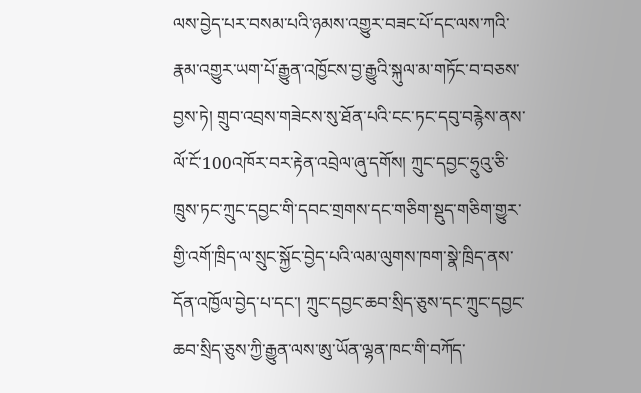ལས་བྱེད་པར་བསམ་པའི་ཉམས་འགྱུར་བཟང་པོ་དང་ལས་ཀའི་རྣམ་འགྱུར་ཡག་པོ་རྒྱུན་འཁྱོངས་བྱ་རྒྱུའི་སྐུལ་མ་གཏོང་བ་བཅས་བྱས་ཏེ། གྲུབ་འབྲས་གཟེངས་སུ་ཐོན་པའི་ངང་ཏང་དབུ་བརྙེས་ནས་ལོ་ངོ་100འཁོར་བར་རྟེན་འབྲེལ་ཞུ་དགོས། ཀྲུང་དབྱང་ཧྲུའུ་ཅི་ཁྲུས་ཏང་ཀྲུང་དབྱང་གི་དབང་གྲགས་དང་གཅིག་སྡུད་གཅིག་གྱུར་གྱི་འགོ་ཁྲིད་ལ་སྲུང་སྐྱོང་བྱེད་པའི་ལམ་ལུགས་ཁག་སྣེ་ཁྲིད་ནས་དོན་འཁྱོལ་བྱེད་པ་དང་། ཀྲུང་དབྱང་ཆབ་སྲིད་ཅུས་དང་ཀྲུང་དབྱང་ཆབ་སྲིད་ཅུས་ཀྱི་རྒྱུན་ལས་ཨུ་ཡོན་ལྷན་ཁང་གི་བཀོད་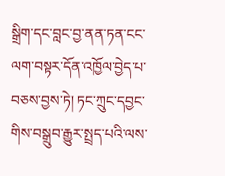སྒྲིག་དང་བླང་བྱ་ནན་ཏན་ངང་ལག་བསྟར་དོན་འཁྱོལ་བྱེད་པ་བཅས་བྱས་ཏེ། ཏང་ཀྲུང་དབྱང་གིས་བསྒྲུབ་རྒྱུར་སྤྲད་པའི་ལས་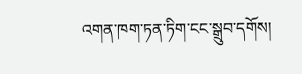འགན་ཁག་ཏན་ཏིག་ངང་སྒྲུབ་དགོས།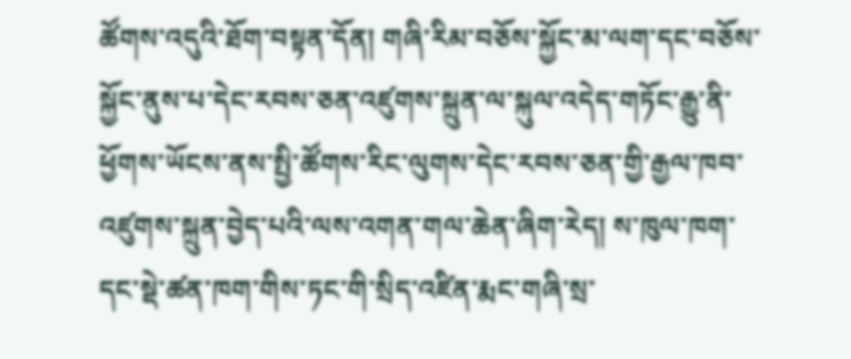ཚོགས་འདུའི་ཐོག་བསྟན་དོན། གཞི་རིམ་བཅོས་སྐྱོང་མ་ལག་དང་བཅོས་སྐྱོང་ནུས་པ་དེང་རབས་ཅན་འཛུགས་སྐྲུན་ལ་སྐུལ་འདེད་གཏོང་རྒྱུ་ནི་ཕྱོགས་ཡོངས་ནས་སྤྱི་ཚོགས་རིང་ལུགས་དེང་རབས་ཅན་གྱི་རྒྱལ་ཁབ་འཛུགས་སྐྲུན་བྱེད་པའི་ལས་འགན་གལ་ཆེན་ཞིག་རེད། ས་ཁུལ་ཁག་དང་སྡེ་ཚན་ཁག་གིས་ཏང་གི་སྲིད་འཛིན་རྨང་གཞི་སྲ་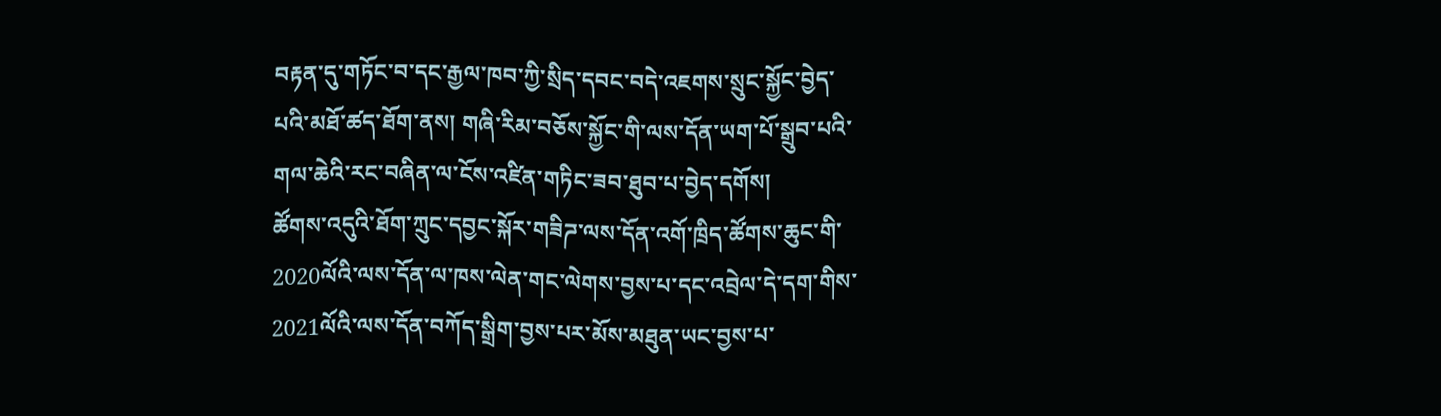བརྟན་དུ་གཏོང་བ་དང་རྒྱལ་ཁབ་ཀྱི་སྲིད་དབང་བདེ་འཇགས་སྲུང་སྐྱོང་བྱེད་པའི་མཐོ་ཚད་ཐོག་ནས། གཞི་རིམ་བཅོས་སྐྱོང་གི་ལས་དོན་ཡག་པོ་སྒྲུབ་པའི་གལ་ཆེའི་རང་བཞིན་ལ་ངོས་འཛིན་གཏིང་ཟབ་ཐུབ་པ་བྱེད་དགོས།
ཚོགས་འདུའི་ཐོག་ཀྲུང་དབྱང་སྐོར་གཟིཌ་ལས་དོན་འགོ་ཁྲིད་ཚོགས་ཆུང་གི་2020ལོའི་ལས་དོན་ལ་ཁས་ལེན་གང་ལེགས་བྱས་པ་དང་འབྲེལ་དེ་དག་གིས་2021ལོའི་ལས་དོན་བཀོད་སྒྲིག་བྱས་པར་མོས་མཐུན་ཡང་བྱས་པ་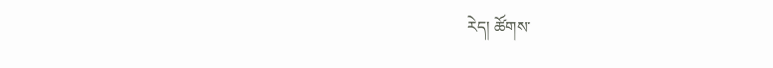རེད། ཚོགས་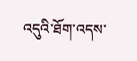འདུའི་ཐོག་འདས་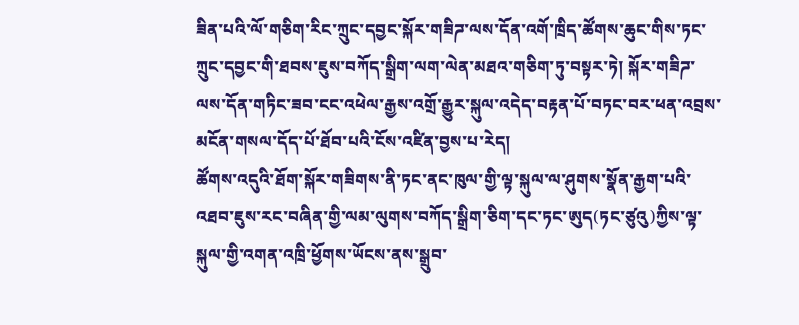ཟིན་པའི་ལོ་གཅིག་རིང་ཀྲུང་དབྱང་སྐོར་གཟིཌ་ལས་དོན་འགོ་ཁྲིད་ཚོགས་ཆུང་གིས་ཏང་ཀྲུང་དབྱང་གི་ཐབས་ཇུས་བཀོད་སྒྲིག་ལག་ལེན་མཐའ་གཅིག་ཏུ་བསྟར་ཏེ། སྐོར་གཟིཌ་ལས་དོན་གཏིང་ཟབ་ངང་འཕེལ་རྒྱས་འགྲོ་རྒྱུར་སྐུལ་འདེད་བརྟན་པོ་བཏང་བར་ཕན་འབྲས་མངོན་གསལ་དོད་པོ་ཐོབ་པའི་ངོས་འཛིན་བྱས་པ་རེད།
ཚོགས་འདུའི་ཐོག་སྐོར་གཟིགས་ནི་ཏང་ནང་ཁུལ་གྱི་ལྟ་སྐུལ་ལ་ཤུགས་སྣོན་རྒྱག་པའི་འཐབ་ཇུས་རང་བཞིན་གྱི་ལམ་ལུགས་བཀོད་སྒྲིག་ཅིག་དང་ཏང་ཨུད(ཏང་ཙུའུ)ཀྱིས་ལྟ་སྐུལ་གྱི་འགན་འཁྲི་ཕྱོགས་ཡོངས་ནས་སྒྲུབ་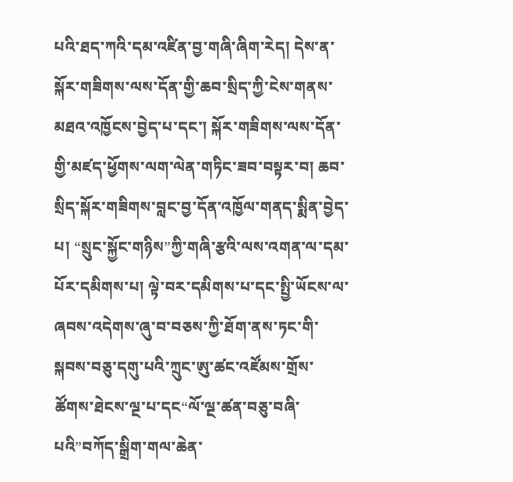པའི་ཐད་ཀའི་དམ་འཛིན་བྱ་གཞི་ཞིག་རེད། དེས་ན་སྐོར་གཟིགས་ལས་དོན་གྱི་ཆབ་སྲིད་ཀྱི་ངེས་གནས་མཐའ་འཁྱོངས་བྱེད་པ་དང་། སྐོར་གཟིགས་ལས་དོན་གྱི་མཛད་ཕྱོགས་ལག་ལེན་གཏིང་ཟབ་བསྟར་བ། ཆབ་སྲིད་སྐོར་གཟིགས་བླང་བྱ་དོན་འཁྱོལ་གནད་སྨིན་བྱེད་པ། “སྲུང་སྐྱོང་གཉིས”ཀྱི་གཞི་རྩའི་ལས་འགན་ལ་དམ་པོར་དམིགས་པ། ལྟེ་བར་དམིགས་པ་དང་སྤྱི་ཡོངས་ལ་ཞབས་འདེགས་ཞུ་བ་བཅས་ཀྱི་ཐོག་ནས་ཏང་གི་སྐབས་བཅུ་དགུ་པའི་ཀྲུང་ཨུ་ཚང་འཛོམས་གྲོས་ཚོགས་ཐེངས་ལྔ་པ་དང“ལོ་ལྔ་ཚན་བཅུ་བཞི་པའི”བཀོད་སྒྲིག་གལ་ཆེན་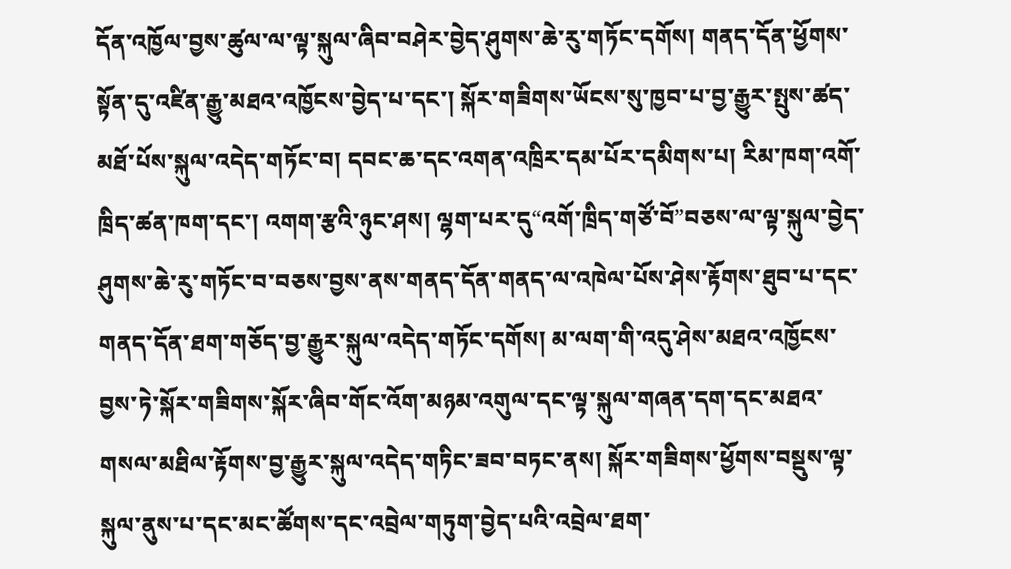དོན་འཁྱོལ་བྱས་ཚུལ་ལ་ལྟ་སྐུལ་ཞིབ་བཤེར་བྱེད་ཤུགས་ཆེ་རུ་གཏོང་དགོས། གནད་དོན་ཕྱོགས་སྟོན་དུ་འཛིན་རྒྱུ་མཐའ་འཁྱོངས་བྱེད་པ་དང་། སྐོར་གཟིགས་ཡོངས་སུ་ཁྱབ་པ་བྱ་རྒྱུར་སྤུས་ཚད་མཐོ་པོས་སྐུལ་འདེད་གཏོང་བ། དབང་ཆ་དང་འགན་འཁྲིར་དམ་པོར་དམིགས་པ། རིམ་ཁག་འགོ་ཁྲིད་ཚན་ཁག་དང་། འགག་རྩའི་ཉུང་ཤས། ལྷག་པར་དུ“འགོ་ཁྲིད་གཙོ་བོ”བཅས་ལ་ལྟ་སྐུལ་བྱེད་ཤུགས་ཆེ་རུ་གཏོང་བ་བཅས་བྱས་ནས་གནད་དོན་གནད་ལ་འཁེལ་པོས་ཤེས་རྟོགས་ཐུབ་པ་དང་གནད་དོན་ཐག་གཅོད་བྱ་རྒྱུར་སྐུལ་འདེད་གཏོང་དགོས། མ་ལག་གི་འདུ་ཤེས་མཐའ་འཁྱོངས་བྱས་ཏེ་སྐོར་གཟིགས་སྐོར་ཞིབ་གོང་འོག་མཉམ་འགུལ་དང་ལྟ་སྐུལ་གཞན་དག་དང་མཐའ་གསལ་མཐིལ་རྟོགས་བྱ་རྒྱུར་སྐུལ་འདེད་གཏིང་ཟབ་བཏང་ནས། སྐོར་གཟིགས་ཕྱོགས་བསྡུས་ལྟ་སྐུལ་ནུས་པ་དང་མང་ཚོགས་དང་འབྲེལ་གཏུག་བྱེད་པའི་འབྲེལ་ཐག་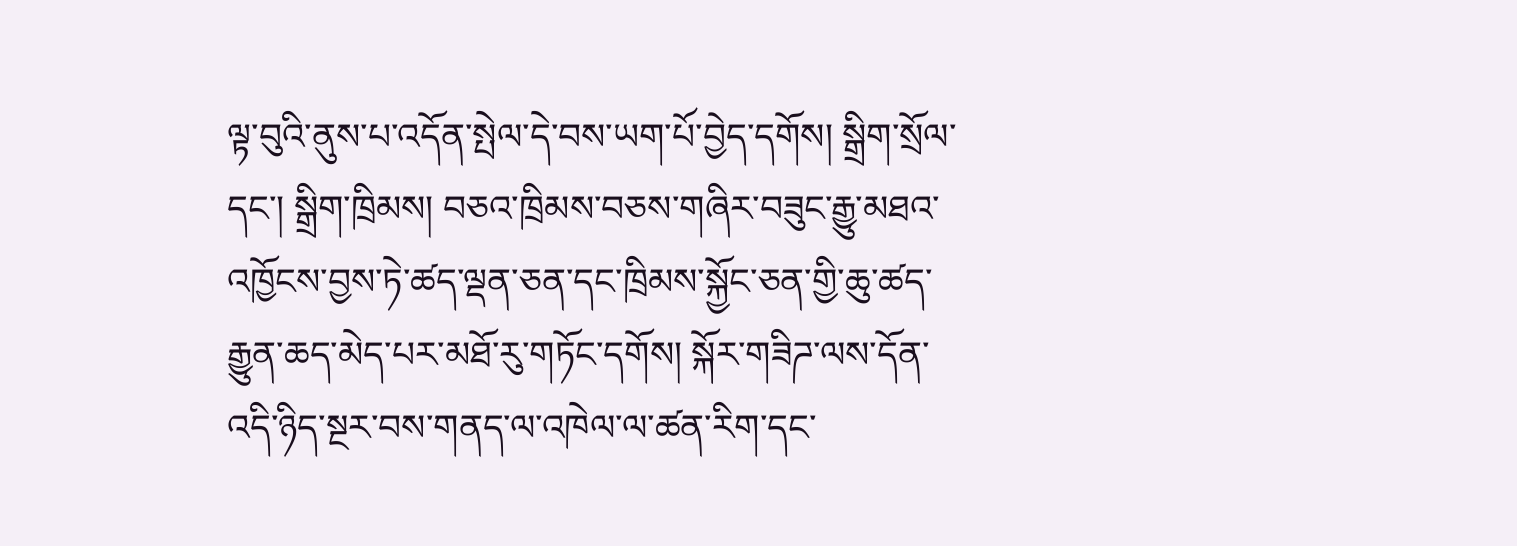ལྟ་བུའི་ནུས་པ་འདོན་སྤེལ་དེ་བས་ཡག་པོ་བྱེད་དགོས། སྒྲིག་སྲོལ་དང་། སྒྲིག་ཁྲིམས། བཅའ་ཁྲིམས་བཅས་གཞིར་བཟུང་རྒྱུ་མཐའ་འཁྱོངས་བྱས་ཏེ་ཚད་ལྡན་ཅན་དང་ཁྲིམས་སྐྱོང་ཅན་གྱི་ཆུ་ཚད་རྒྱུན་ཆད་མེད་པར་མཐོ་རུ་གཏོང་དགོས། སྐོར་གཟིཌ་ལས་དོན་འདི་ཉིད་སྔར་བས་གནད་ལ་འཁེལ་ལ་ཚན་རིག་དང་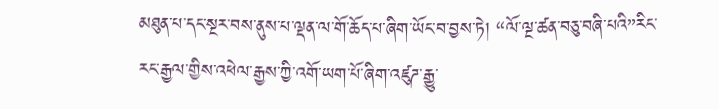མཐུན་པ་དང་སྔར་བས་ནུས་པ་ལྡན་ལ་གོ་ཆོད་པ་ཞིག་ཡོང་བ་བྱས་ཏེ། “ལོ་ལྔ་ཚན་བཅུ་བཞི་པའི”རིང་རང་རྒྱལ་གྱིས་འཕེལ་རྒྱས་ཀྱི་འགོ་ཡག་པོ་ཞིག་འཛུཌ་རྒྱུ་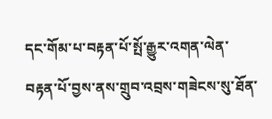དང་གོམ་པ་བརྟན་པོ་སྤོ་རྒྱུར་འགན་ལེན་བརྟན་པོ་བྱས་ནས་གྲུབ་འབྲས་གཟེངས་སུ་ཐོན་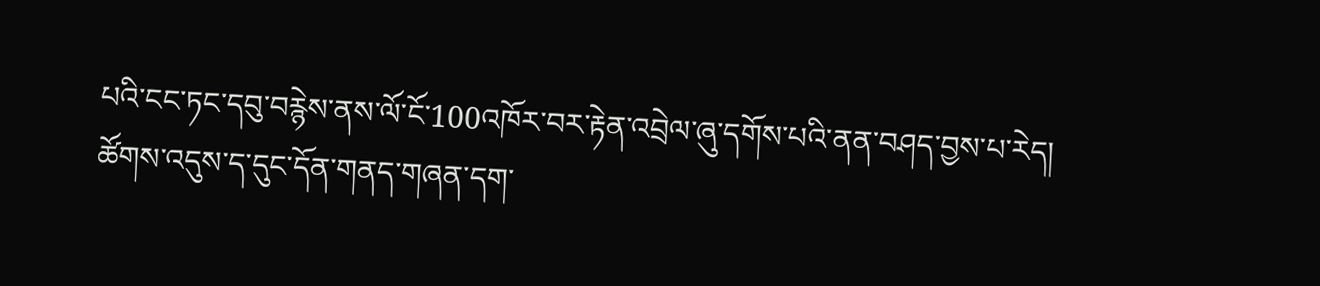པའི་ངང་ཏང་དབུ་བརྙེས་ནས་ལོ་ངོ་100འཁོར་བར་རྟེན་འབྲེལ་ཞུ་དགོས་པའི་ནན་བཤད་བྱས་པ་རེད།
ཚོགས་འདུས་ད་དུང་དོན་གནད་གཞན་དག་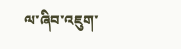ལ་ཞིབ་འཇུག་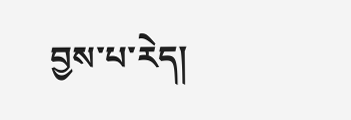བྱས་པ་རེད།